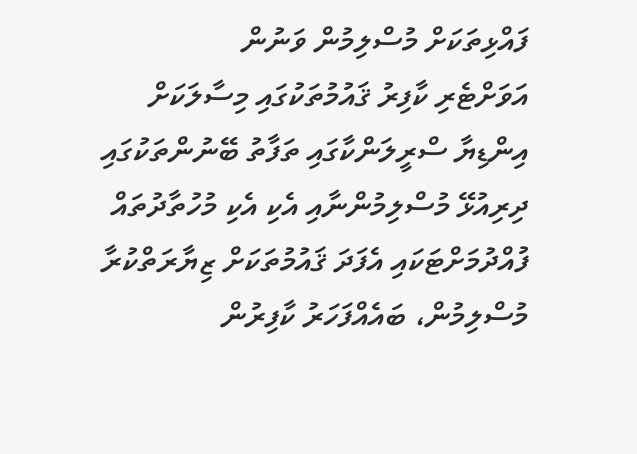ފައްޅިތަކަށް މުސްލިމުން ވަނުން
އަވަށްޓެރި ކާފިރު ޤައުމުތަކުގައި މިސާލަކަށް އިންޑިޔާ ސްރީލަންކާގައި ތަފާތު ބޭނުންތަކުގައި ދިރިއުޅޭ މުސްލިމުންނާއި އެކި އެކި މުހުތާދުތައް ފުއްދުމަށްޓަކައި އެފަދަ ޤައުމުތަކަށް ޒިޔާރަތްކުރާ މުސްލިމުން، ބައެއްފަހަރު ކާފިރުން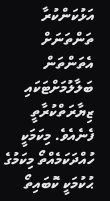އަޅުކަންކުރާ ތަންތަނަށް އެތަންތަން ބަލާލުމަށްޓަކައި ޒިޔާރަތްކުރާތީ ފެނެއެވެ. މިކަމަކީ ހުއްދަކަމެއްތޯ މިކަމުގެ ޙުކުމަކީ ކޮބައިތޯ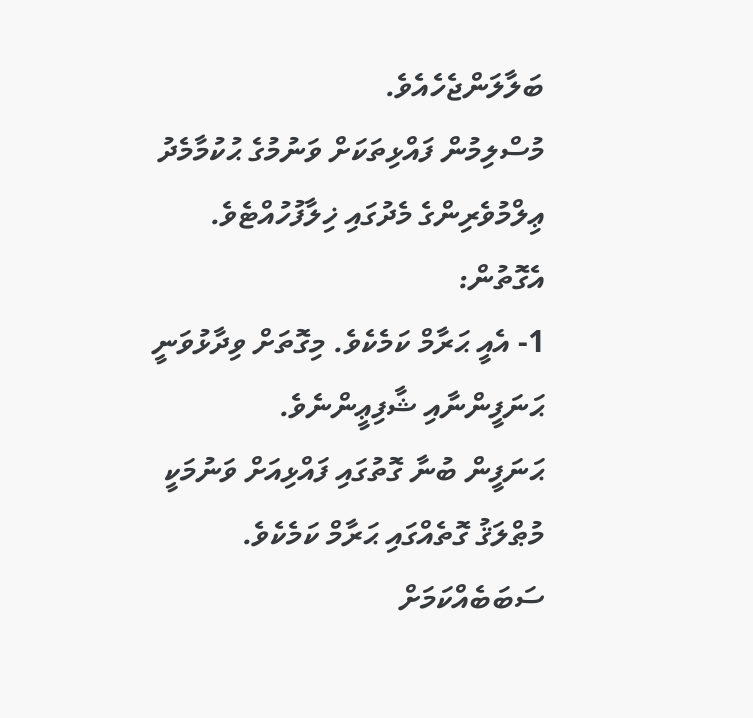ބަލާލަންޖެހެއެވެ.
މުސްލިމުން ފައްޅިތަކަށް ވަނުމުގެ ޙުކުމާމެދު ޢިލްމުވެރިންގެ މެދުގައި ޚިލާފުހުއްޓެވެ.
އެގޮތުން:
1- އެއީ ޙަރާމް ކަމެކެވެ. މިގޮތަށް ވިދާޅުވަނީ ޙަނަފީންނާއި ޝާފިޢީންނެވެ.
ޙަނަފީން ބުނާ ގޮތުގައި ފައްޅިއަށް ވަނުމަކީ މުޠްލަޤު ގޮތެއްގައި ޙަރާމް ކަމެކެވެ. ސަބަބެއްކަމަށް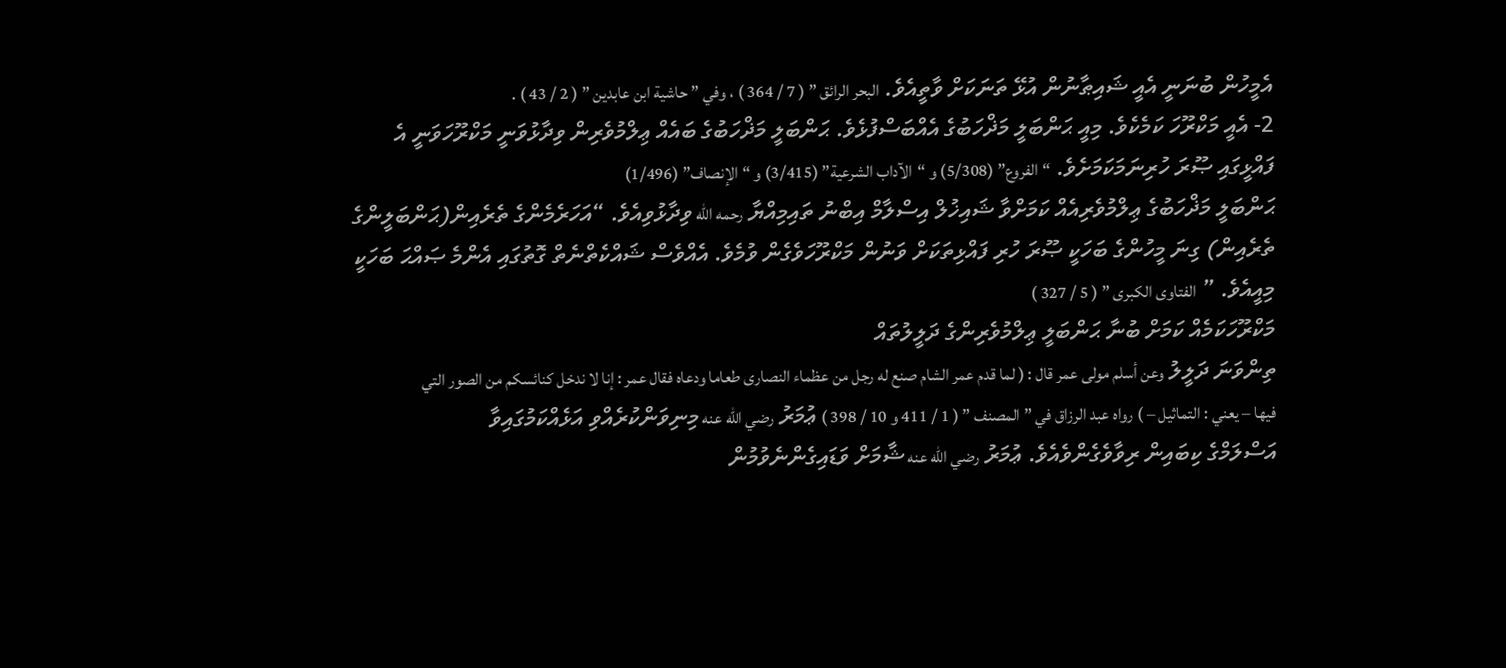އެމީހުން ބުނަނީ އެއީ ޝައިޠާނުން އުޅޭ ތަނަކަށް ވާތީއެވެ. البحر الرائق ” ( 7 / 364 ) ، وفي ” حاشية ابن عابدين ” ( 2 / 43 ) .
2- އެއީ މަކްރޫހަ ކަމެކެވެ. މިއީ ޙަންބަލީ މަޛްހަބުގެ އެއްބަސްފުޅެވެ. ޙަންބަލީ މަޛްހަބުގެ ބައެއް ޢިލްމުވެރިން ވިދާޅުވަނީ މަކްރޫހަވަނީ އެ ފައްޅީގައި ޞޫރަ ހުރިނަމަކަމަށެވެ. “الفروع” (5/308) و “الآداب الشرعية” (3/415) و “الإنصاف” (1/496)
ޙަންބަލީ މަޛްހަބުގެ ޢިލްމުވެރިއެއް ކަމަށްވާ ޝައިޚުލް އިސްލާމް އިބްނު ތައިމިއްޔާ رحمه الله ވިދާޅުވިއެވެ. “އަހަރެމެންގެ ތެރެއިން(ޙަންބަލީންގެ ތެރެއިން) ގިނަ މީހުންގެ ބަހަކީ ޞޫރަ ހުރި ފައްޅިތަކަށް ވަނުން މަކްރޫހަވެގެން ވުމެވެ. އެއްވެސް ޝައްކެތްނެތް ގޮތުގައި އެންމެ ޞައްޙަ ބަހަކީ މިއީއެވެ. ” الفتاوى الكبرى ” ( 5 / 327 )
މަކްރޫހަކަމެއް ކަމަށް ބުނާ ޙަންބަލީ ޢިލްމުވެރިންގެ ދަލީލުތައް
ތިންވަނަ ދަލީލު وعن أسلم مولى عمر قال : ( لما قدم عمر الشام صنع له رجل من عظماء النصارى طعاما ودعاه فقال عمر : إنا لا ندخل كنائسكم من الصور التي فيها – يعني : التماثيل – ) رواه عبد الرزاق في ” المصنف ” ( 1 / 411 و 10 / 398 ) ޢުމަރު رضي الله عنه މިނިވަންކުރެއްވި އަޅެއްކަމުގައިވާ އަސްލަމްގެ ކިބައިން ރިވާވެގެންވެއެވެ. ޢުމަރު رضي الله عنه ޝާމަށް ވަޑައިގެންނެވުމުން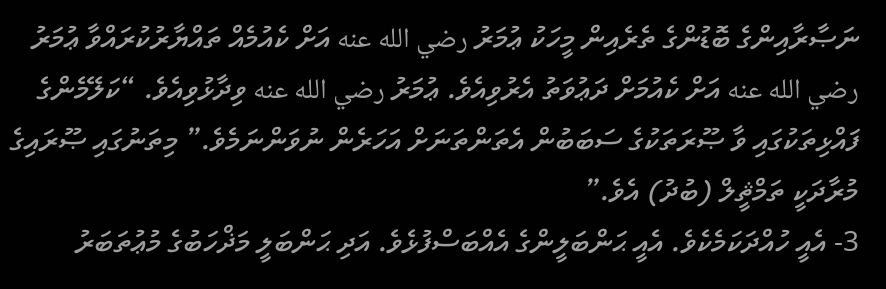ނަޞާރާއިންގެ ބޮޑުންގެ ތެރެއިން މީހަކު ޢުމަރު رضي الله عنه އަށް ކެއުމެއް ތައްޔާރުކުރައްވާ ޢުމަރު رضي الله عنه އަށް ކެއުމަށް ދަޢުވަތު އެރުވިއެވެ. ޢުމަރު رضي الله عنه ވިދާޅުވިއެވެ. “ކަލޭމެންގެ ފައްޅިތަކުގައި ވާ ޞޫރަތަކުގެ ސަބަބުން އެތަންތަނަށް އަހަރެން ނުވަންނަމެވެ.” މިތަނުގައި ޞޫރައިގެ މުރާދަކީ ތަމްޘީލް (ބުދު) އެވެ.”
3- އެއީ ހުއްދަކަމެކެވެ. އެއީ ޙަންބަލީންގެ އެއްބަސްފުޅެވެ. އަދި ޙަންބަލީ މަޛްހަބުގެ މުޢުތަބަރު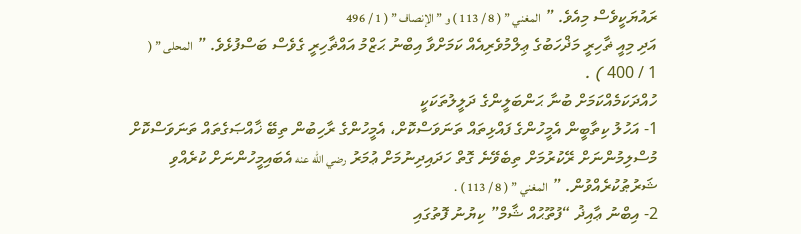ރައުޔަކީވެސް މިއެވެ. ” المغني ” ( 8 / 113 ) و ” الإنصاف ” ( 1 / 496
އަދި މިއީ ޡާހިރީ މަޛްހަބުގެ ޢިލްމުވެރިއެއް ކަމަށްވާ އިބްނު ޙަޒްމު އައްޡާހިރީ ގެވެސް ބަސްފުޅެވެ. ” المحلى ” ( 1 / 400 ) .
ހުއްދަކަމެއްކަމަށް ބުނާ ޙަންބަލީންގެ ދަލީލުތަކަކީ
1- އަހުލު ކިތާބީން އެމީހުންގެ ފައްޅިތައް ތަނަވަސްކޮށް، އެމީހުންގެ ރާހިބުން ތިބޭ ޚާއްޞަގެތައް ތަނަވަސްކޮށް މުސްލިމުންނަށް ރޭކުރުމަށް ތިބެވޭނެ ގޮތް ހަދައިދިނުމަށް ޢުމަރު رضي الله عنه އެބައިމީހުންނަށް ކުރެއްވި ޝަރުޠުކުރެއްވުން. ” المغني ” ( 8 / 113 ) .
2- އިބްނު ޢާއިޛު “ފުތޫޙުއް ޝާމް” ކިޔުނު ފޮތުގައި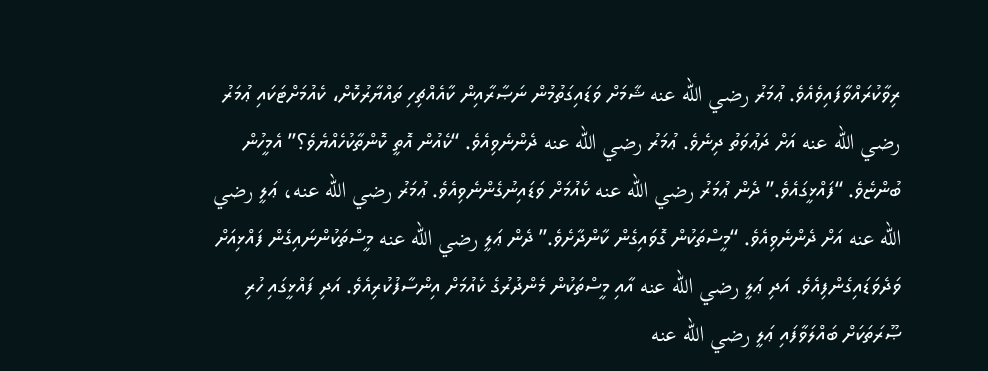ރިވާކުރައްވާފައިވެއެވެ. ޢުމަރު رضي الله عنه ޝާމަށް ވަޑައިގަތުމުން ނަޞާރާއިން ކާއެއްޗިހި ތައްޔާރުކޮށް، ކެއުމަށްޓަކައި ޢުމަރު رضي الله عنه އަށް ދަޢުވަތު ދިނެވެ. ޢުމަރު رضي الله عنه ދެންނެވިއެވެ. “ކެއުން އޮތީ ކޮންތާކުހެއްޔެވެ؟” އެމީހުން ބުންޏެވެ. “ފައްޅީގައެވެ.” ދެން ޢުމަރު رضي الله عنه ކެއުމަށް ވަޑައިނުގެންނެވިއެވެ. ޢުމަރު رضي الله عنه، ޢަލީ رضي الله عنه އަށް ދެންނެވިއެވެ. “މީސްތަކުން ގޮވައިގެން ކާންދާށެވެ.” ދެން ޢަލީ رضي الله عنه މީސްތަކުންނައިގެން ފައްޅިއަށް ވަދެވަޑައިގެންފިއެވެ. އަދި ޢަލީ رضي الله عنه އާއި މީސްތަކުން މެންދުރުގެ ކެއުމަށް އިންސާފުކުރިއެވެ. އަދި ފައްޅީގައި ހުރި ޞޫރަތަކަށް ބައްލަވާފައި ޢަލީ رضي الله عنه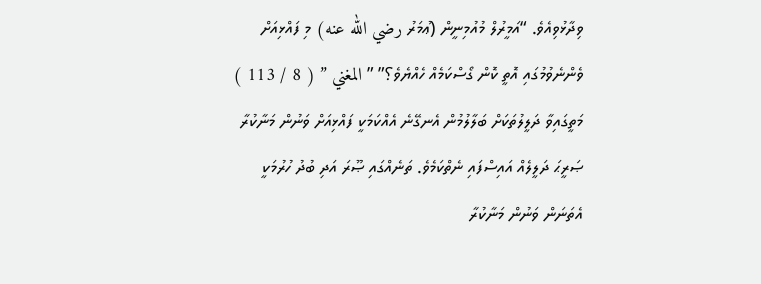ވިދާޅުވިއެވެ. “އަމީރުލް މުއުމިނީން (ޢުމަރު رضي الله عنه) މި ފައްޅިއަށް ވެންނެވުމުގައި އޮތީ ކޮން ގޯސްކަމެއް ހެއްޔެވެ؟” ” المغني ” ( 8 / 113 )
މަތީގައިވާ ދަލީލުތަކަށް ބަލާލުމުން އެނގޭނެ އެއްކަމަކީ ފައްޅިއަށް ވަނުން މަނާކުރާ ޞަރީޙަ ދަލީލެއް އައިސްފައި ނެތްކަމެވެ. ތަނެއްގައި ޞޫރަ އަދި ބުދު ހުރުމަކީ އެތަނަން ވަނުން މަނާކުރާ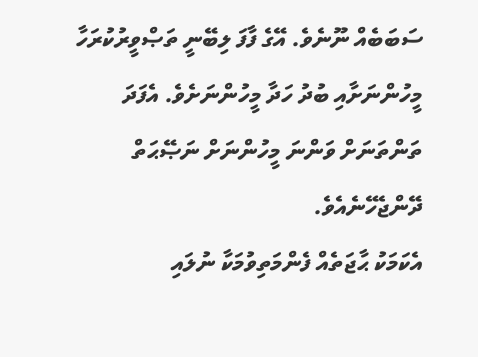ސަބަބެއް ނޫނެވެ. އޭގެ ފާފަ ލިބޭނީ ތަޞްވީރުކުރަހާ މީހުންނަށާއި ބުދު ހަދާ މީހުންނަށެވެ. އެފަދަ ތަންތަނަށް ވަންނަ މީހުންނަށް ނަޞޭޙަތް ދޭންޖެހޭނެއެވެ.
އެކަމަކު ޙާޖަތެއް ފެންމަތިވުމަކާ ނުލައި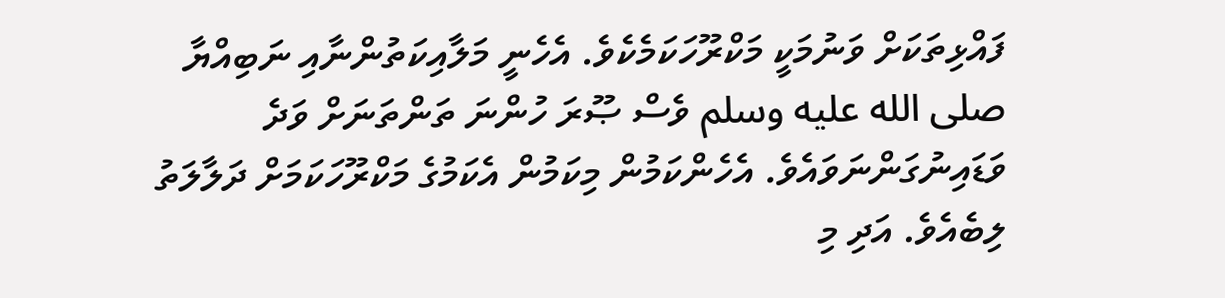ފައްޅިތަކަށް ވަނުމަކީ މަކްރޫހަކަމެކެވެ. އެހެނީ މަލާއިކަތުންނާއި ނަބިއްޔާ صلى الله عليه وسلم ވެސް ޞޫރަ ހުންނަ ތަންތަނަށް ވަދެ ވަޑައިނުގަންނަވައެވެ. އެހެންކަމުން މިކަމުން އެކަމުގެ މަކްރޫހަކަމަށް ދަލާލަތު ލިބެއެވެ. އަދި މި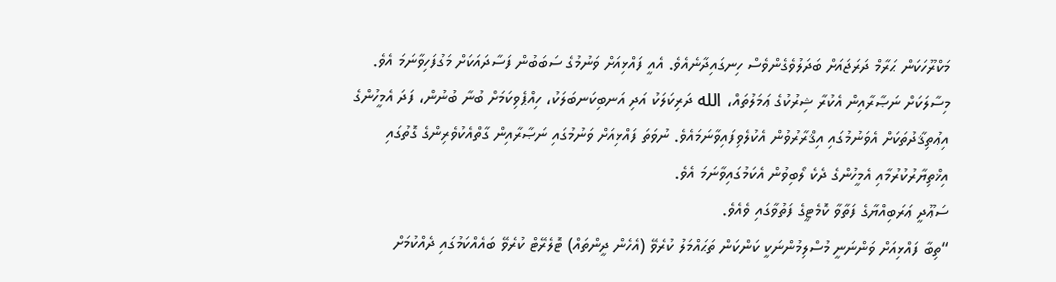މަކްރޫހަކަން ޙަރާމް ދަރަޖައަށް ބަދަލުވެގެންވެސް ހިނގައިދާނެއެވެ. އެއީ ފައްޅިއަށް ވަނުމުގެ ސަބަބުން ފަސާދައަކަށް މަގުފަހިވާނަމަ އެވެ. މިސާލަކަށް ނަޞާރާއިން އެކުރާ ޝިރުކުގެ ޢަމަލުތައް، الله ދަރިކަލަކު އަދި އަނބިކަނބަލަކު، ހިއްޕެވިކަމަށް ބުނާ ބުނުން، ފަދަ އެމީހުންގެ އިޢުތިޤާދުތަކަށް އެވަނުމުގައި އިޤްރާރުވުން އެކުލެވިފައިވާނަމައެވެ. ނުވަތަ ފައްޅިއަށް ވަނުމުގައި ނަޞާރާއިން ގާތްއެކުވެރިންގެ ގޮތުގައި އިޚްތިޔާރުކުރުމާއި އެމީހުންގެ ދެކެ ލޯބިވުން އެކަމުގައިވާނަމަ އެވެ.
ސަޢޫދީ ޢަރަބިއްޔާގެ ފަތާވާ ކޮމެޓީގެ ފަތުވާގައި ވެއެވެ.
“ތިބާ ފައްޅިއަށް ވަންނަނީ މުސްލިމުންނަކީ ކަންކަން ތަޙައްމަލު ކުރެވޭ (އެހެން ދީންތައް) ޓޮލެރޭޓް ކުރެވޭ ބައެއްކަމުގައި ދެއްކުމަށް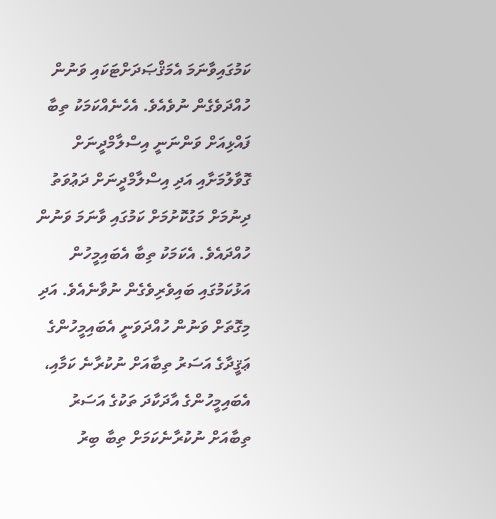ކަމުގައިވާނަމަ އެމަޤްޞަދަށްޓަކައި ވަނުން ހުއްދަވެގެން ނުވެއެވެ. އެހެނެއްކަމަކު ތިބާ ފައްޅިއަށް ވަންނަނީ އިސްލާމްދީނަށް ގޮވާލުމަށާއި އަދި އިސްލާމްދީނަށް ދަޢުވަތު ދިނުމަށް މަގުކޮށުމަށް ކަމުގައި ވާނަމަ ވަނުން ހުއްދައެވެ. އެކަމަކު ތިބާ އެބައިމީހުން އަޅުކަމުގައި ބައިވެރިވެގެން ނުވާނެއެވެ. އަދި މިގޮތަށް ވަނުން ހުއްދަވަނީ އެބައިމީހުންގެ ޢަޤީދާގެ އަސަރު ތިބާއަށް ނުކުރާނެ ކަމާއި، އެބައިމީހުންގެ އާދަކާދަ ތަކުގެ އަސަރު ތިބާއަށް ނުކުރާނެކަމަށް ތިބާ ބިރު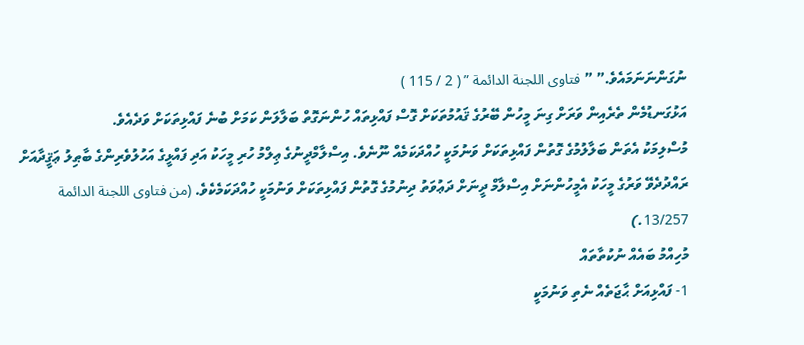ނުގަންނަނަމައެވެ.” ” فتاوى اللجنة الدائمة ” ( 2 / 115 )
އަޅުގަނޑުމެން ތެރެއިން ވަރަށް ގިނަ މީހުން ބޭރުގެ ޤައުމުތަކަށް ގޮސް ފައްޅިތައް ހުންނަގޮތް ބަލާލަން ކަމަށް ބުނެ ފައްޅިތަކަށް ވަދެއެވެ.
މުސްލިމަކު އެތަން ބަލާލުމުގެ ގޮތުން ފައްޅިތަކަށް ވަނުމަކީ ހުއްދަކަމެއް ނޫނެވެ. އިސްލާމްދީނުގެ ޢިލްމު ހުރި މީހަކު އަދި ފައްޅީގެ އަހުލުވެރިންގެ ބާޠިލު ޢަޤީދާއަށް ރައްދުދެވޭ ވަރުގެ މީހަކު އެމީހުންނަށް އިސްލާމް ދީނަށް ދަޢުވަތު ދިނުމުގެ ގޮތުން ފައްޅިތަކަށް ވަނުމަކީ ހުއްދަކަމެކެވެ. (من فتاوى اللجنة الدائمة 13/257.)
މުހިއްމު ބައެއް ނުކުތާތައް
1- ފައްޅިއަށް ޙާޖަތެއް ނެތި ވަނުމަކީ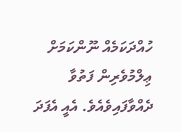ހުއްދަކަމެއް ނޫންކަމަށް ޢިލްމުވެރިން ފަތުވާ ދެއްވާފައިވެއެވެ. އެއީ އެފަދަ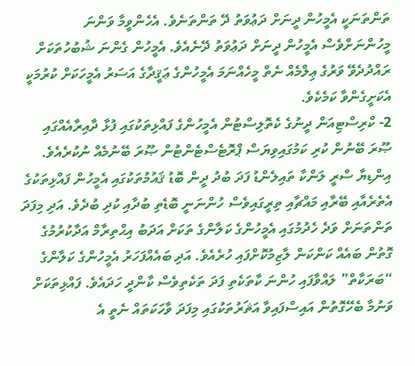ތަންތަނަކީ އެމީހުން ދީނަށް ދަޢުވަތު ދޭ ތަންތަނެވެ. އެހެންވީމާ ވަންނަ މީހުންނަށްވެސް އެމީހުން ދީނަށް ދަޢުވަތު ދޭނެއެވެ. އެމީހުން ގެންނަ ޝުބުހުތަކަށް ރައްދުދެވޭ ވަރުގެ ޢިލްމެއް ނެތް މީހެއްނަމަ އެމީހުންގެ ޢަޤީދާގެ އަސަރު އެމީހަކަށް ކުރުމަކީ އެކަށީގެންވާ ކަމެކެވެ.
2- ކްރިސްޓިއަން ދީނުގެ ކެތޮލިސްޓުން އެމީހުންގެ ފައްޅިތަކުގައި ފުޅާ ދާއިރާއެއްގައި ޞޫރަ ބޭނުން ކުރި ކަމުގައިވިޔަސް ޕްރޮޓެސްޓެންޓުން ޞޫރަ ބޭނުމެއް ނުކުރެއެވެ. އިންޑިޔާ ސްރީ ލަންކާ ތައިލެންޑު ފަދަ ބުދު ދީން ބޮޑު ޤައުމުތަކުގައި އެމީހުން ފައްޅިތަކުގެ އެތެރެއާއި ބޭރާއި މައްޗާއި ތިރީގައިވެސް ހުންނަނީ ބޮޑެތި ބުދާއި ކުދި ބުދެވެ. އަދި މިފަދަ ތަންތަނަށް ވަދެ ހެދުމުގައި އެމީހުންގެ ކަލާންގެ ތަކަށް އަދަބު އިޙްތިރާމް އަދާކުރުމުގެ ގޮތުން ބައެއް ކަންކަން ލާޒިމުކޮށްފައި ހުރެއެވެ. އަދި ބައެއްފަހަރު އެމީހުންގެ ކަލާންގެ “ބަރަކާތް” ލައްވާފައި ހުންނަ ކާތަކެތި ފަދަ ތަކެތިވެސް ކާންދީ ހަދައެވެ. ފައްޅިތަކަށް ވަނުމާ ބެހޭގޮތުން އައިސްފައިވާ އަޘަރުތަކުގައި މިފަދަ ވާހަކަތައް ނެތީ އެ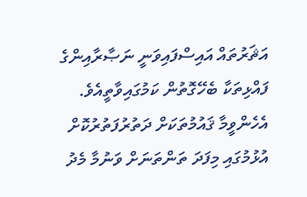އަޘަރުތައް އައިސްފައިވަނީ ނަޞާރާއިންގެ ފައްޅިތަކާ ބެހޭގޮތުން ކަމުގައިވާތީއެވެ. އެހެންވީމާ ޤައުމުތަކަށް ދަތުރުފަތުރުކޮށް އުޅުމުގައި މިފަދަ ތަންތަނަށް ވަނުމާ މެދު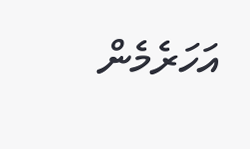އަހަރެމެން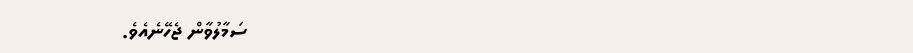ސަމާލުވާން ޖެހޭނެއެވެ.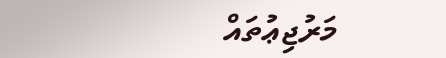މަރުޖިޢުތައް